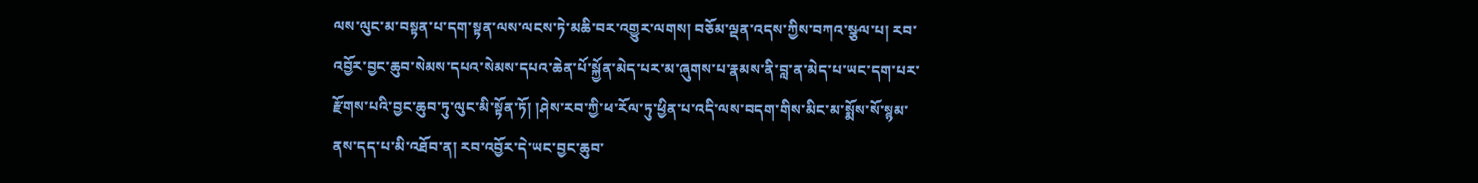ལས་ལུང་མ་བསྟན་པ་དག་སྟན་ལས་ལངས་ཏེ་མཆི་བར་འགྱུར་ལགས། བཅོམ་ལྡན་འདས་ཀྱིས་བཀའ་སྩལ་པ། རབ་འབྱོར་བྱང་ཆུབ་སེམས་དཔའ་སེམས་དཔའ་ཆེན་པོ་སྐྱོན་མེད་པར་མ་ཞུགས་པ་རྣམས་ནི་བླ་ན་མེད་པ་ཡང་དག་པར་རྫོགས་པའི་བྱང་ཆུབ་ཏུ་ལུང་མི་སྟོན་ཏོ། །ཤེས་རབ་ཀྱི་ཕ་རོལ་ཏུ་ཕྱིན་པ་འདི་ལས་བདག་གིས་མིང་མ་སྨོས་སོ་སྙམ་ནས་དད་པ་མི་འཐོབ་ན། རབ་འབྱོར་དེ་ཡང་བྱང་ཆུབ་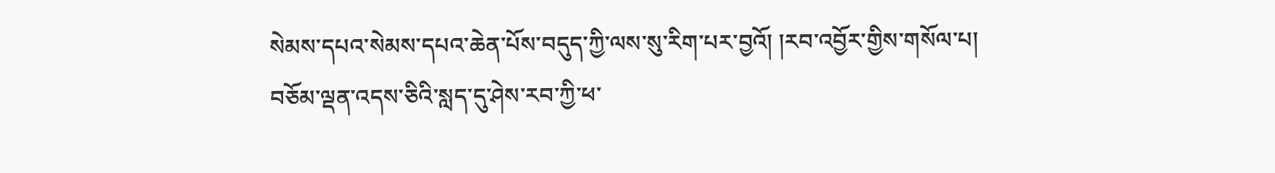སེམས་དཔའ་སེམས་དཔའ་ཆེན་པོས་བདུད་ཀྱི་ལས་སུ་རིག་པར་བྱའོ། །རབ་འབྱོར་གྱིས་གསོལ་པ། བཅོམ་ལྡན་འདས་ཅིའི་སླད་དུ་ཤེས་རབ་ཀྱི་ཕ་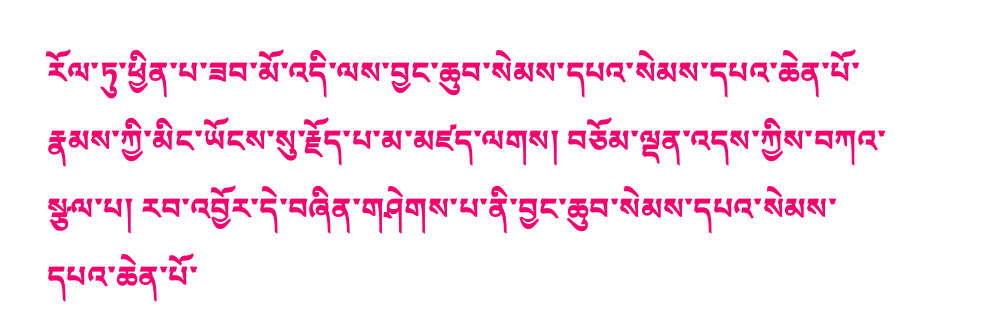རོལ་ཏུ་ཕྱིན་པ་ཟབ་མོ་འདི་ལས་བྱང་ཆུབ་སེམས་དཔའ་སེམས་དཔའ་ཆེན་པོ་རྣམས་ཀྱི་མིང་ཡོངས་སུ་རྗོད་པ་མ་མཛད་ལགས། བཅོམ་ལྡན་འདས་ཀྱིས་བཀའ་སྩལ་པ། རབ་འབྱོར་དེ་བཞིན་གཤེགས་པ་ནི་བྱང་ཆུབ་སེམས་དཔའ་སེམས་དཔའ་ཆེན་པོ་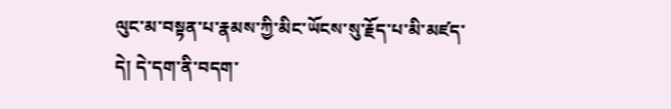ལུང་མ་བསྟན་པ་རྣམས་ཀྱི་མིང་ཡོངས་སུ་རྗོད་པ་མི་མཛད་དེ། དེ་དག་ནི་བདག་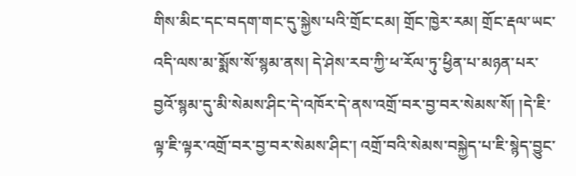གིས་མིང་དང་བདག་གང་དུ་སྐྱེས་པའི་གྲོང་ངམ། གྲོང་ཁྱེར་རམ། གྲོང་རྡལ་ཡང་འདི་ལས་མ་སྨོས་སོ་སྙམ་ནས། དེ་ཤེས་རབ་ཀྱི་ཕ་རོལ་ཏུ་ཕྱིན་པ་མཉན་པར་བྱའོ་སྙམ་དུ་མི་སེམས་ཤིང་དེ་འཁོར་དེ་ནས་འགྲོ་བར་བྱ་བར་སེམས་སོ། །དེ་ཇི་ལྟ་ཇི་ལྟར་འགྲོ་བར་བྱ་བར་སེམས་ཤིང་། འགྲོ་བའི་སེམས་བསྐྱེད་པ་ཇི་སྙེད་བྱུང་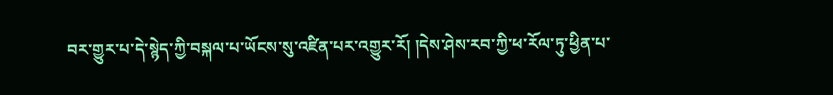བར་གྱུར་པ་དེ་སྙེད་ཀྱི་བསྐལ་པ་ཡོངས་སུ་འཛིན་པར་འགྱུར་རོ། །དེས་ཤེས་རབ་ཀྱི་ཕ་རོལ་ཏུ་ཕྱིན་པ་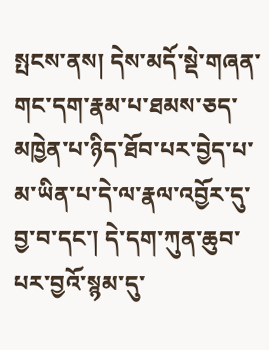སྤངས་ནས། དེས་མདོ་སྡེ་གཞན་གང་དག་རྣམ་པ་ཐམས་ཅད་མཁྱེན་པ་ཉིད་ཐོབ་པར་བྱེད་པ་མ་ཡིན་པ་དེ་ལ་རྣལ་འབྱོར་དུ་བྱ་བ་དང་། དེ་དག་ཀུན་ཆུབ་པར་བྱའོ་སྙམ་དུ་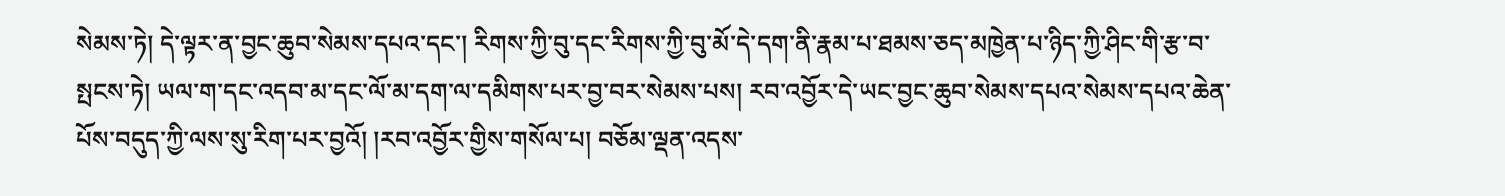སེམས་ཏེ། དེ་ལྟར་ན་བྱང་ཆུབ་སེམས་དཔའ་དང་། རིགས་ཀྱི་བུ་དང་རིགས་ཀྱི་བུ་མོ་དེ་དག་ནི་རྣམ་པ་ཐམས་ཅད་མཁྱེན་པ་ཉིད་ཀྱི་ཤིང་གི་རྩ་བ་སྤངས་ཏེ། ཡལ་ག་དང་འདབ་མ་དང་ལོ་མ་དག་ལ་དམིགས་པར་བྱ་བར་སེམས་པས། རབ་འབྱོར་དེ་ཡང་བྱང་ཆུབ་སེམས་དཔའ་སེམས་དཔའ་ཆེན་པོས་བདུད་ཀྱི་ལས་སུ་རིག་པར་བྱའོ། །རབ་འབྱོར་གྱིས་གསོལ་པ། བཅོམ་ལྡན་འདས་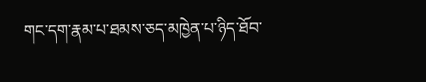གང་དག་རྣམ་པ་ཐམས་ཅད་མཁྱེན་པ་ཉིད་ཐོབ་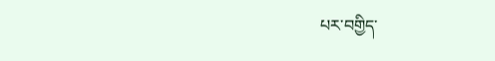པར་བགྱིད་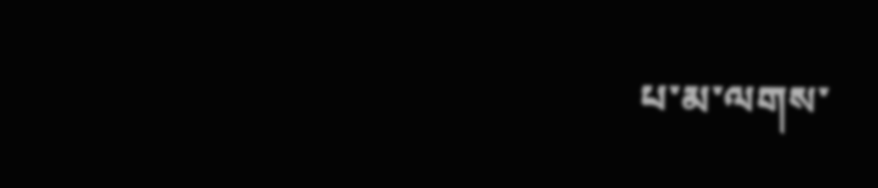པ་མ་ལགས་